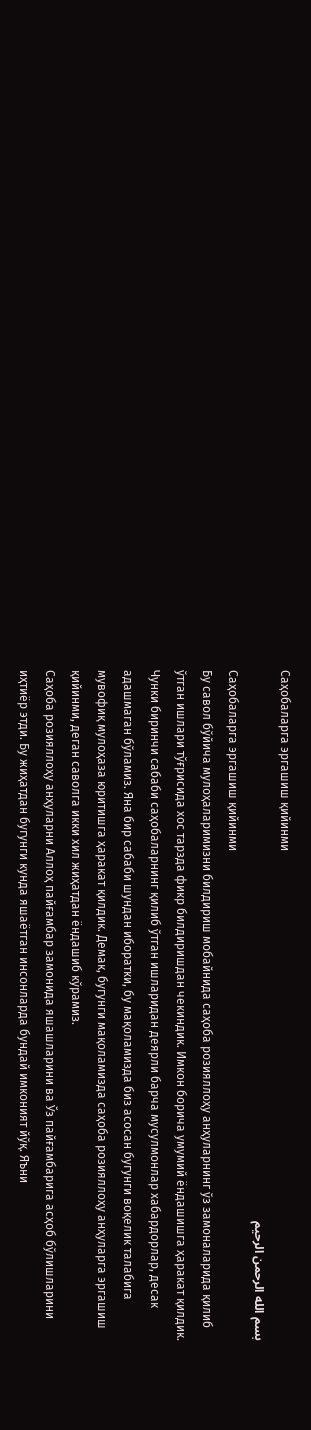Саҳобаларга эргашиш қийинми
بسم الله الرحمن الرحيم
Саҳобаларга эргашиш қийинми
Бу савол бўйича мулоҳаларимизни билдириш мобайнида саҳоба розияллоҳу анҳуларнинг ўз замоналарида қилиб ўтган ишлари тўғрисида хос тарзда фикр билдиришдан чекиндик. Имкон борича умумий ёндашишга ҳаракат қилдик. Чунки биринчи сабаби саҳобаларнинг қилиб ўтган ишларидан деярли барча мусулмонлар хабардорлар, десак адашмаган бўламиз. Яна бир сабаби шундан иборатки, бу мақоламизда биз асосан бугунги воқелик талабига мувофиқ мулоҳаза юритишга ҳаракат қилдик. Демак, бугунги мақоламизда саҳоба розияллоҳу анҳуларга эргашиш қийинми, деган саволга икки хил жиҳатдан ёндашиб кўрамиз.
Саҳоба розияллоҳу анҳуларни Аллоҳ пайғамбар замонида яшашларини ва Ўз пайғамбарига асҳоб бўлишларини иҳтиёр этди. Бу жиҳатдан бугунги кунда яшаётган инсонларда бундай имконият йўқ. Яъни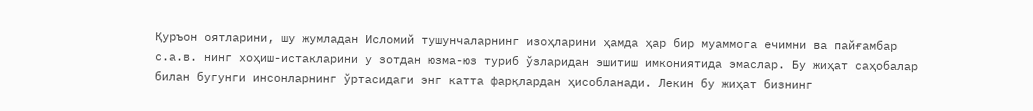Қуръон оятларини, шу жумладан Исломий тушунчаларнинг изоҳларини ҳамда ҳар бир муаммога ечимни ва пайғамбар с.а.в. нинг хоҳиш-истакларини у зотдан юзма-юз туриб ўзларидан эшитиш имкониятида эмаслар. Бу жиҳат саҳобалар билан бугунги инсонларнинг ўртасидаги энг катта фарқлардан ҳисобланади. Лекин бу жиҳат бизнинг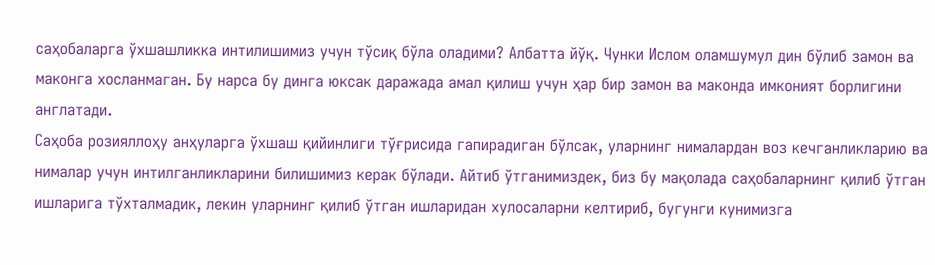саҳобаларга ўхшашликка интилишимиз учун тўсиқ бўла оладими? Албатта йўқ. Чунки Ислом оламшумул дин бўлиб замон ва маконга хосланмаган. Бу нарса бу динга юксак даражада амал қилиш учун ҳар бир замон ва маконда имконият борлигини англатади.
Саҳоба розияллоҳу анҳуларга ўхшаш қийинлиги тўғрисида гапирадиган бўлсак, уларнинг нималардан воз кечганликларию ва нималар учун интилганликларини билишимиз керак бўлади. Айтиб ўтганимиздек, биз бу мақолада саҳобаларнинг қилиб ўтган ишларига тўхталмадик, лекин уларнинг қилиб ўтган ишларидан хулосаларни келтириб, бугунги кунимизга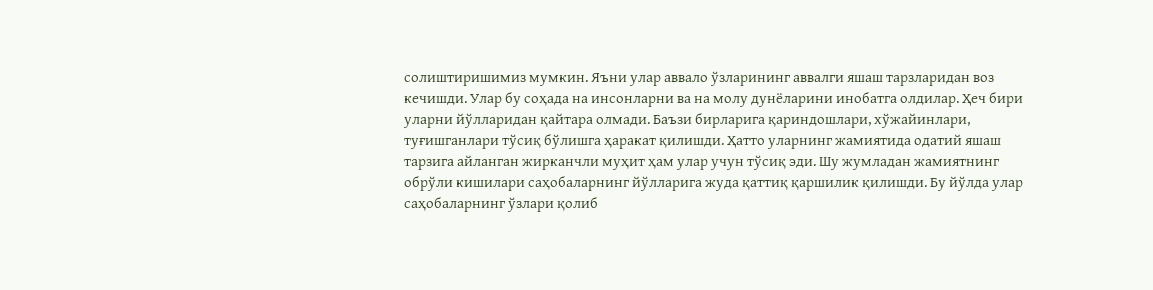солиштиришимиз мумкин. Яъни улар аввало ўзларининг аввалги яшаш тарзларидан воз кечишди. Улар бу соҳада на инсонларни ва на молу дунёларини инобатга олдилар. Ҳеч бири уларни йўлларидан қайтара олмади. Баъзи бирларига қариндошлари, хўжайинлари, туғишганлари тўсиқ бўлишга ҳаракат қилишди. Ҳатто уларнинг жамиятида одатий яшаш тарзига айланган жирканчли муҳит ҳам улар учун тўсиқ эди. Шу жумладан жамиятнинг обрўли кишилари саҳобаларнинг йўлларига жуда қаттиқ қаршилик қилишди. Бу йўлда улар саҳобаларнинг ўзлари қолиб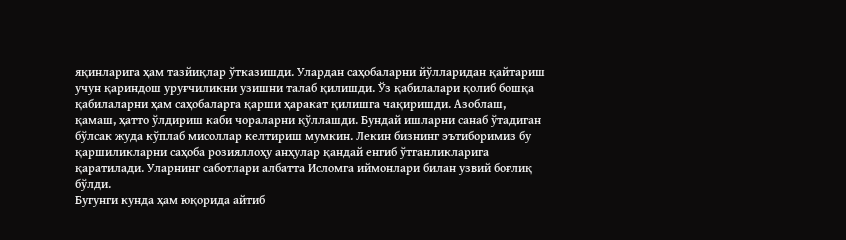яқинларига ҳам тазйиқлар ўтказишди. Улардан саҳобаларни йўлларидан қайтариш учун қариндош уруғчиликни узишни талаб қилишди. Ўз қабилалари қолиб бошқа қабилаларни ҳам саҳобаларга қарши ҳаракат қилишга чақиришди. Азоблаш, қамаш, ҳатто ўлдириш каби чораларни қўллашди. Бундай ишларни санаб ўтадиган бўлсак жуда кўплаб мисоллар келтириш мумкин. Лекин бизнинг эътиборимиз бу қаршиликларни саҳоба розияллоҳу анҳулар қандай енгиб ўтганликларига қаратилади. Уларнинг саботлари албатта Исломга иймонлари билан узвий боғлиқ бўлди.
Бугунги кунда ҳам юқорида айтиб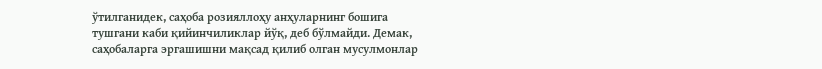ўтилганидек, саҳоба розияллоҳу анҳуларнинг бошига тушгани каби қийинчиликлар йўқ, деб бўлмайди. Демак, саҳобаларга эргашишни мақсад қилиб олган мусулмонлар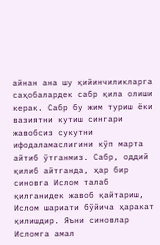айнан ана шу қийинчиликларга саҳобалардек сабр қила олиши керак. Сабр бу жим туриш ёки вазиятни кутиш сингари жавобсиз сукутни ифодаламаслигини кўп марта айтиб ўтганмиз. Сабр, оддий қилиб айтганда, ҳар бир синовга Ислом талаб қилганидек жавоб қайтариш, Ислом шариати бўйича ҳаракат қилишдир. Яъни синовлар Исломга амал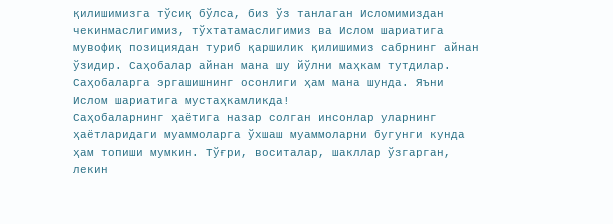қилишимизга тўсиқ бўлса, биз ўз танлаган Исломимиздан чекинмаслигимиз, тўхтатамаслигимиз ва Ислом шариатига мувофиқ позициядан туриб қаршилик қилишимиз сабрнинг айнан ўзидир. Саҳобалар айнан мана шу йўлни маҳкам тутдилар. Саҳобаларга эргашишнинг осонлиги ҳам мана шунда. Яъни Ислом шариатига мустаҳкамликда!
Саҳобаларнинг ҳаётига назар солган инсонлар уларнинг ҳаётларидаги муаммоларга ўхшаш муаммоларни бугунги кунда ҳам топиши мумкин. Тўғри, воситалар, шакллар ўзгарган, лекин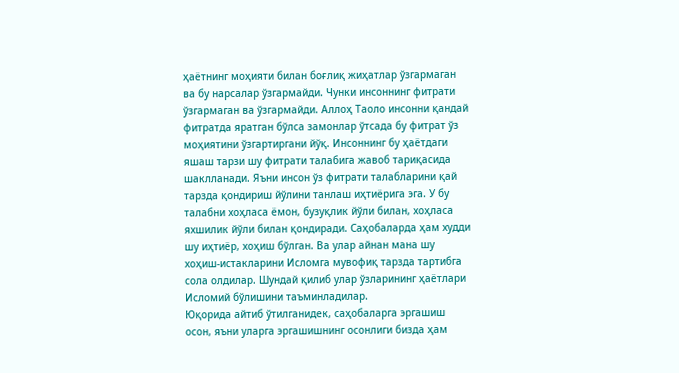ҳаётнинг моҳияти билан боғлиқ жиҳатлар ўзгармаган ва бу нарсалар ўзгармайди. Чунки инсоннинг фитрати ўзгармаган ва ўзгармайди. Аллоҳ Таоло инсонни қандай фитратда яратган бўлса замонлар ўтсада бу фитрат ўз моҳиятини ўзгартиргани йўқ. Инсоннинг бу ҳаётдаги яшаш тарзи шу фитрати талабига жавоб тариқасида шаклланади. Яъни инсон ўз фитрати талабларини қай тарзда қондириш йўлини танлаш иҳтиёрига эга. У бу талабни хоҳласа ёмон, бузуқлик йўли билан, хоҳласа яхшилик йўли билан қондиради. Саҳобаларда ҳам худди шу иҳтиёр, хоҳиш бўлган. Ва улар айнан мана шу хоҳиш-истакларини Исломга мувофиқ тарзда тартибга сола олдилар. Шундай қилиб улар ўзларининг ҳаётлари Исломий бўлишини таъминладилар.
Юқорида айтиб ўтилганидек, саҳобаларга эргашиш осон, яъни уларга эргашишнинг осонлиги бизда ҳам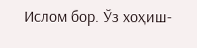Ислом бор. Ўз хоҳиш-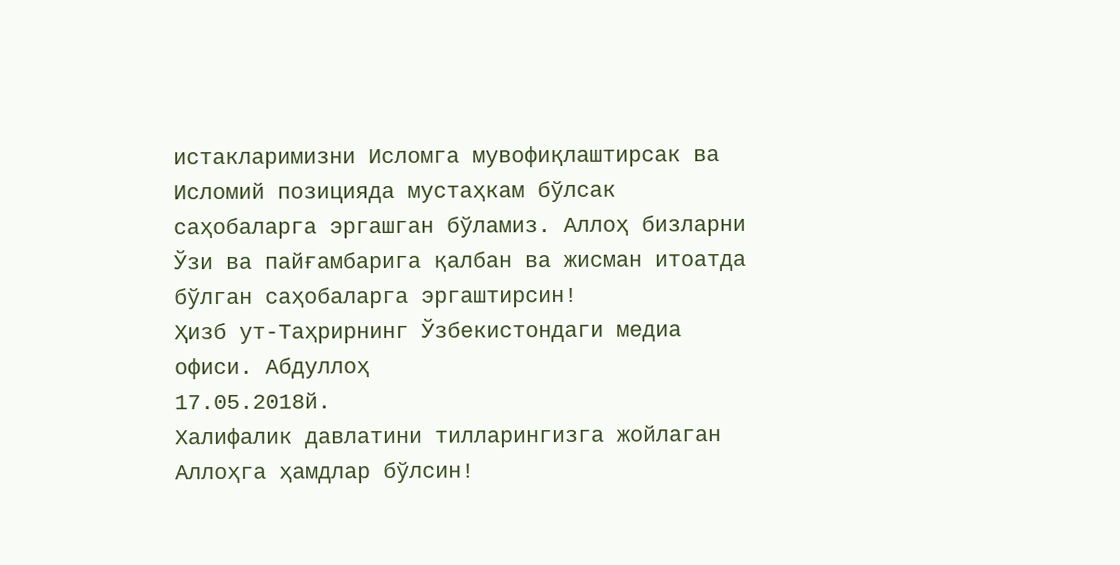истакларимизни Исломга мувофиқлаштирсак ва Исломий позицияда мустаҳкам бўлсак саҳобаларга эргашган бўламиз. Аллоҳ бизларни Ўзи ва пайғамбарига қалбан ва жисман итоатда бўлган саҳобаларга эргаштирсин!
Ҳизб ут-Таҳрирнинг Ўзбекистондаги медиа офиси. Абдуллоҳ
17.05.2018й.
Халифалик давлатини тилларингизга жойлаган Аллоҳга ҳамдлар бўлсин!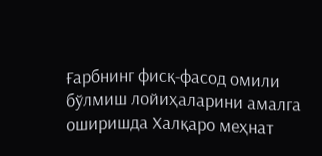Ғарбнинг фисқ-фасод омили бўлмиш лойиҳаларини амалга оширишда Халқаро меҳнат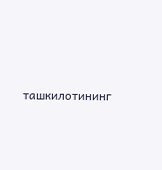ташкилотининг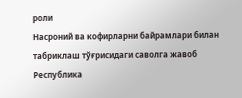роли
Насроний ва кофирларни байрамлари билан табриклаш тўғрисидаги саволга жавоб
Республика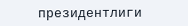президентлиги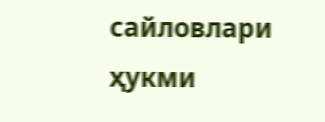сайловлари ҳукми